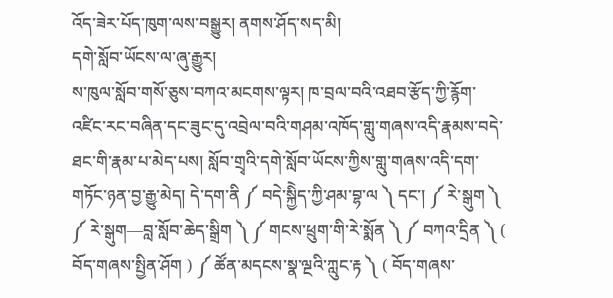འོད་ཟེར་པོད་ཁུག་ལས་བསྒྱུར། ནགས་ཤོད་སད་མི།
དགེ་སློབ་ཡོངས་ལ་ཞུ་རྒྱུར།
ས་ཁུལ་སློབ་གསོ་ཅུས་བཀའ་མངགས་ལྟར། ཁ་བྲལ་བའི་འཐབ་རྩོད་ཀྱི་རྙོག་འཛིང་རང་བཞིན་དང་ཟུང་དུ་འབྲེལ་བའི་གཤམ་འཁོད་གླུ་གཞས་འདི་རྣམས་བདེ་ཐང་གི་རྣམ་པ་མེད་པས། སློབ་གྲྭའི་དགེ་སློབ་ཡོངས་ཀྱིས་གླུ་གཞས་འདི་དག་གཏོང་ཉན་བྱ་རྒྱུ་མེད། དེ་དག་ནི ༼ བདེ་སྐྱིེད་ཀྱི་ཤམ་བྷ་ལ ༽ དང་། ༼ རེ་སྒུག ༽ ༼ རེ་སྒུག—བླ་སློབ་ཆེད་སྒྲིག ༽ ༼ གངས་ཕྲུག་གི་རེ་སྨོན ༽ ༼ བཀའ་དྲིན ༽ ( བོད་གཞས་སྤྱིན་ཤོག ) ༼ ཚོན་མདངས་སྣ་ལྔའི་ཀླུང་རྟ ༽ ( བོད་གཞས་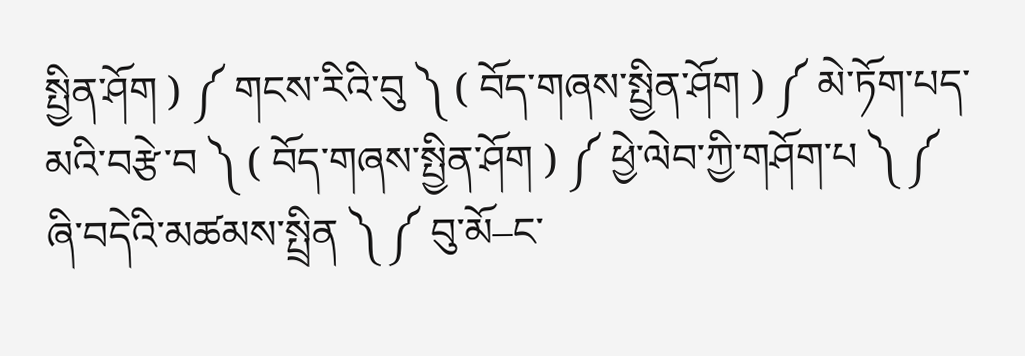སྤྱིན་ཤོག ) ༼ གངས་རིའི་བུ ༽ ( བོད་གཞས་སྤྱིན་ཤོག ) ༼ མེ་ཏོག་པད་མའི་བརྩེ་བ ༽ ( བོད་གཞས་སྤྱིན་ཤོག ) ༼ ཕྱེ་ལེབ་ཀྱི་གཤོག་པ ༽ ༼ ཞི་བདེའི་མཚམས་སྤྲིན ༽ ༼ བུ་མོ–ང་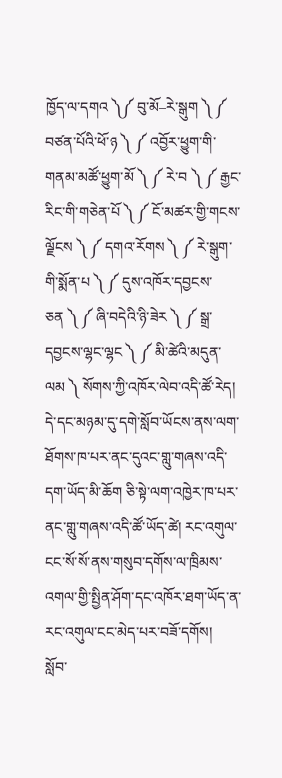ཁྱོད་ལ་དགའ ༽༼ བུ་མོ–རེ་སྒུག ༽ ༼ བཙན་པོའི་ཕོ་ཉ ༽ ༼ འབྱོར་ཕྱུག་གི་གནམ་མཚོ་ཕྱུག་མོ ༽ ༼ རེ་བ ༽ ༼ རྒྱང་རིང་གི་གཅེན་པོ ༽ ༼ ངོ་མཚར་གྱི་གངས་ལྗོངས ༽ ༼ དགའ་རོགས ༽ ༼ རེ་སྒུག་གི་སྨོན་པ ༽ ༼ དུས་འཁོར་དབྱངས་ཅན ༽ ༼ ཞི་བདེའི་ཉི་ཟེར ༽ ༼ སྒྲ་དབྱངས་ལྷང་ལྷང ༽ ༼ མི་ཚེའི་མདུན་ལམ ༽ སོགས་ཀྱི་འཁོར་ལེབ་འདི་ཚོ་རེད། དེ་དང་མཉམ་དུ་དགེ་སློབ་ཡོངས་ནས་ལག་ཐོགས་ཁ་པར་ནང་དུའང་གླུ་གཞས་འདི་དག་ཡོད་མི་ཆོག ཅི་སྟེ་ལག་འཁྱེར་ཁ་པར་ནང་གླུ་གཞས་འདི་ཚོ་ཡོད་ཚེ། རང་འགུལ་ངང་སོ་སོ་ནས་གསུབ་དགོས་ལ་ཁྲིམས་འགལ་གྱི་སྤྱིན་ཤོག་དང་འཁོར་ཐག་ཡོད་ན་རང་འགུལ་ངང་མེད་པར་བཟོ་དགོས།
སློབ་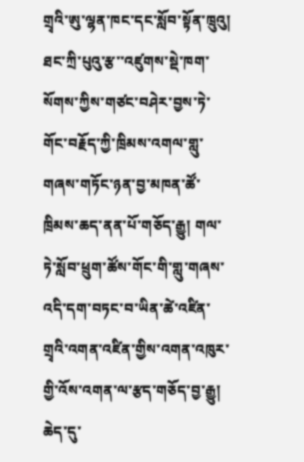གྲྭའི་ཨུ་ལྷན་ཁང་དང་སློབ་སྟོན་ཁྲུའུ། ཐང་ཀྲི་པུའུ་རྩ་་འཛུགས་སྡེ་ཁག་སོགས་ཀྱིས་གཙང་བཤེར་བྱས་ཏེ་གོང་བརྗོད་ཀྱི་ཁྲིམས་འགལ་གླུ་གཞས་གཏོང་ཉན་བྱ་མཁན་ཚོ་ཁྲིམས་ཆད་ནན་པོ་གཅོད་རྒྱུ། གལ་ཏེ་སློབ་ཕྲུག་ཚོས་གོང་གི་གླུ་གཞས་འདི་དག་བཏང་བ་ཡིན་ཚེ་འཛིན་གྲྭའི་འགན་འཛིན་གྱིས་འགན་འཁུར་གྱི་འོས་འགན་ལ་རྩད་གཅོད་བྱ་རྒྱུ།
ཆེད་དུ་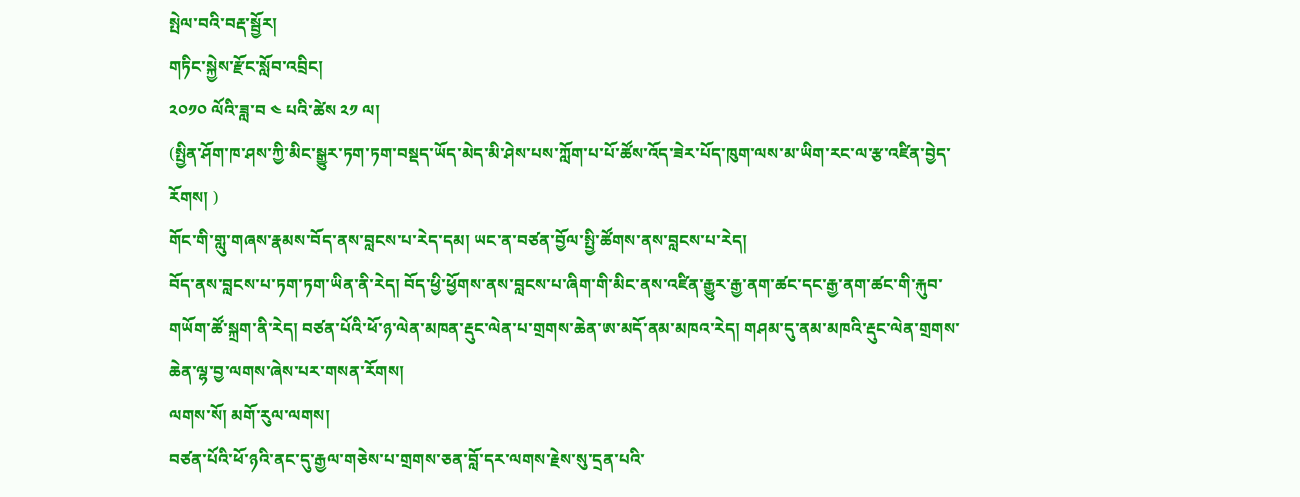སྤེལ་བའི་བརྡ་སྦྱོར།
གཏིང་སྐྱེས་རྫོང་སློབ་འབྲིང།
༢༠༡༠ ལོའི་ཟླ་བ ༤ པའི་ཚེས ༢༡ ལ།
(སྤྱིན་ཤོག་ཁ་ཤས་ཀྱི་མིང་སྒྱུར་ཏག་ཏག་བསྡད་ཡོད་མེད་མི་ཤེས་པས་ཀློག་པ་པོ་ཚོས་འོད་ཟེར་པོད་ཁུག་ལས་མ་ཡིག་རང་ལ་རྩ་འཛིན་བྱེད་རོགས། )
གོང་གི་གླུ་གཞས་རྣམས་བོད་ནས་བླངས་པ་རེད་དམ། ཡང་ན་བཙན་བྱོལ་སྤྱི་ཚོགས་ནས་བླངས་པ་རེད།
བོད་ནས་བླངས་པ་ཏག་ཏག་ཡིན་ནི་རེད། བོད་ཕྱི་ཕྱོགས་ནས་བླངས་པ་ཞིག་གི་མིང་ནས་འཛིན་རྒྱུར་རྒྱ་ནག་ཚང་དང་རྒྱ་ནག་ཚང་གི་རྐུབ་གཡོག་ཚོ་སྐྲག་ནི་རེད། བཙན་པོའི་ཕོ་ཉ་ལེན་མཁན་རྡུང་ལེན་པ་གྲགས་ཆེན་ཨ་མདོ་ནམ་མཁའ་རེད། གཤམ་དུ་ནམ་མཁའི་རྡུང་ལེན་གྲགས་ཆེན་ལྷ་བྱ་ལགས་ཞེས་པར་གསན་རོགས།
ལགས་སོ། མགོ་རུལ་ལགས།
བཙན་པོའི་ཕོ་ཉའི་ནང་དུ་རྒྱལ་གཅེས་པ་གྲགས་ཅན་བློ་དར་ལགས་རྗེས་སུ་དྲན་པའི་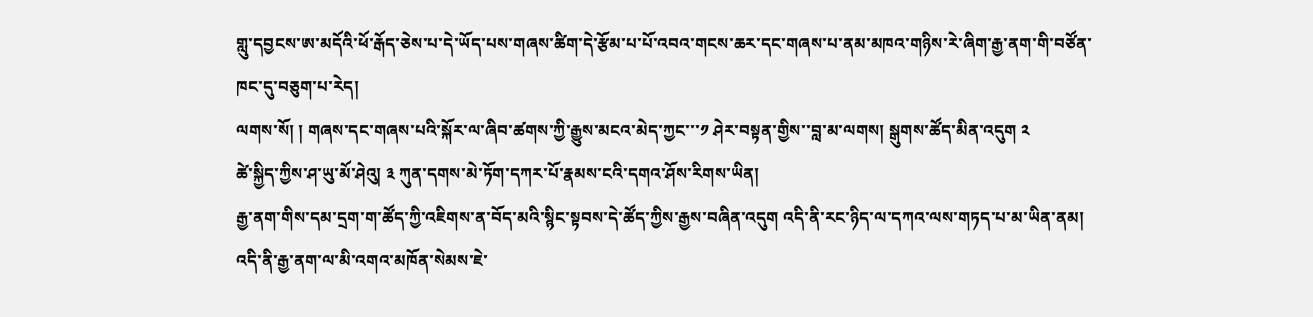གླུ་དབྱངས་ཨ་མདོའི་ཕོ་རྒོད་ཅེས་པ་དེ་ཡོད་པས་གཞས་ཚིག་དེ་རྩོམ་པ་པོ་འབའ་གངས་ཆར་དང་གཞས་པ་ནམ་མཁའ་གཉིས་རེ་ཞིག་རྒྱ་ནག་གི་བཙོན་ཁང་དུ་བཅུག་པ་རེད།
ལགས་སོ། ། གཞས་དང་གཞས་པའི་སྐོར་ལ་ཞིབ་ཚགས་ཀྱི་རྒྱུས་མངའ་མེད་ཀྱང་་་༡ ཤེར་བསྟན་གྱིས་་བླ་མ་ལགས། སྒུགས་ཚོད་མིན་འདུག ༢
ཚེ་སྐྱིད་ཀྱིས་ཤ་ཡུ་མོ་ཤེའུ། ༣ ཀུན་དགས་མེ་ཏོག་དཀར་པོ་རྣམས་ངའི་དགའ་ཤོས་རིགས་ཡིན།
རྒྱ་ནག་གིས་དམ་དྲག་ག་ཚོད་ཀྱི་འཇིགས་ན་བོད་མའི་སྙིང་སྟབས་དེ་ཚོད་ཀྱིས་རྒྱས་བཞིན་འདུག འདི་ནི་རང་ཉིད་ལ་དཀའ་ལས་གཏད་པ་མ་ཡིན་ནམ། འདི་ནི་རྒྱ་ནག་ལ་མི་འགའ་མཁོན་སེམས་ཇེ་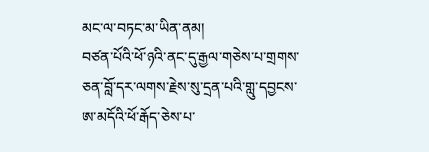མང་ལ་བཏང་མ་ཡིན་ནམ།
བཙན་པོའི་ཕོ་ཉའི་ནང་དུ་རྒྱལ་གཅེས་པ་གྲགས་ཅན་བློ་དར་ལགས་རྗེས་སུ་དྲན་པའི་གླུ་དབྱངས་ཨ་མདོའི་ཕོ་རྒོད་ཅེས་པ་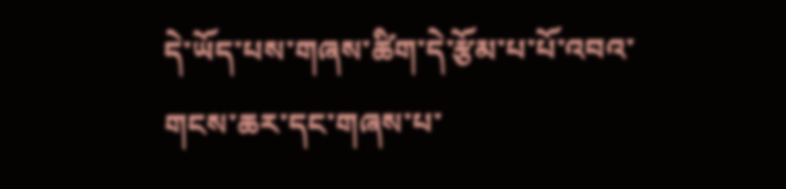དེ་ཡོད་པས་གཞས་ཚིག་དེ་རྩོམ་པ་པོ་འབའ་གངས་ཆར་དང་གཞས་པ་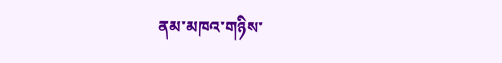ནམ་མཁའ་གཉིས་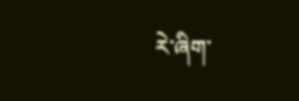རེ་ཞིག་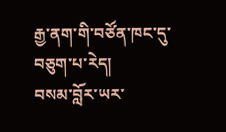རྒྱ་ནག་གི་བཙོན་ཁང་དུ་བཅུག་པ་རེད།
བསམ་བློར་ཡར་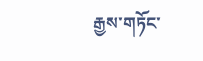རྒྱས་གཏོང་